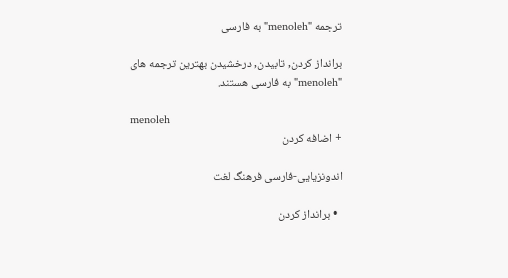ترجمه "menoleh" به فارسی

برانداز کردن, تابیدن, درخشیدن بهترین ترجمه های "menoleh" به فارسی هستند.

menoleh
+ اضافه کردن

اندونزیایی-فارسی فرهنگ لغت

  • برانداز کردن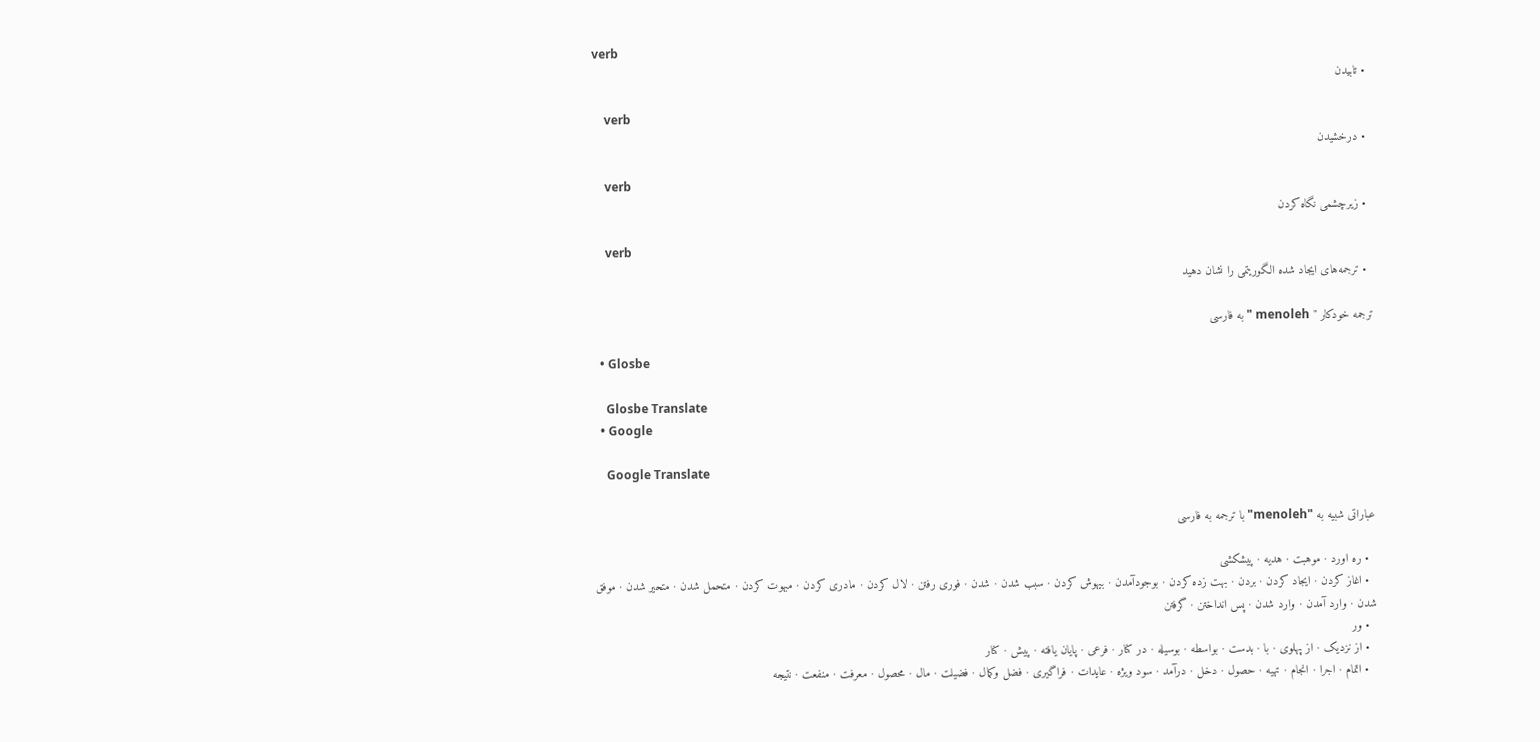verb
  • تابیدن

    verb
  • درخشیدن

    verb
  • زیرچشمی نگاه کردن

    verb
  • ترجمه‌های ایجاد شده الگوریتمی را نشان دهید

ترجمه خودکار " menoleh " به فارسی

  • Glosbe

    Glosbe Translate
  • Google

    Google Translate

عباراتی شبیه به "menoleh" با ترجمه به فارسی

  • ره اورد · موهبت · هدیه · پیشکشی
  • اغاز کردن · ایجاد کردن · بردن · بهت زده کردن · بوجودآمدن · بیهوش کردن · سبب شدن · شدن · فوری رفتن · لال کردن · مادری کردن · مبهوت کردن · متحمل شدن · متحیر شدن · موفق شدن · وارد آمدن · وارد شدن · پس انداختن · گرفتن
  • ور
  • از نزدیک · از پهلوی · با · بدست · بواسطه · بوسیله · در کنار · فرعی · پایان یافته · پیش · کنار
  • اتمام · اجرا · انجام · تهیه · حصول · دخل · درآمد · سود ویژه · عایدات · فراگیری · فضل وکمال · فضیلت · مال · محصول · معرفت · منفعت · نتیجه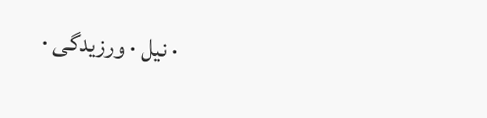· نیل · ورزیدگی ·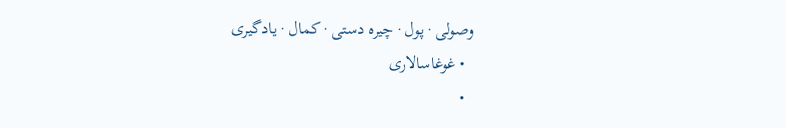وصولی · پول · چیره دستی · کمال · یادگیری
  • غوغاسالاری
  •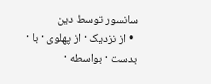سانسور توسط دین
  • از نزدیک · از پهلوی · با · بدست · بواسطه ·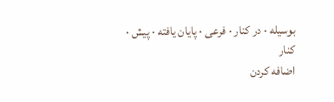بوسیله · در کنار · فرعی · پایان یافته · پیش · کنار
اضافه کردن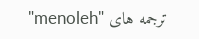ترجمه های "menoleh"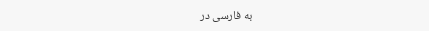به فارسی در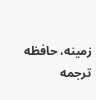زمینه، حافظه ترجمه